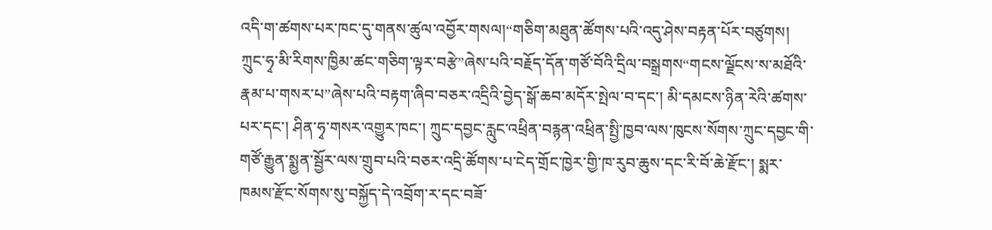འདི་ག་ཚགས་པར་ཁང་དུ་གནས་ཚུལ་འབྱོར་གསལ།“གཅིག་མཐུན་ཚོགས་པའི་འདུ་ཤེས་བརྟན་པོར་བཙུགས། ཀྲུང་ཧྭ་མི་རིགས་ཁྱིམ་ཚང་གཅིག་ལྟར་བརྩེ”ཞེས་པའི་བརྗོད་དོན་གཙོ་བོའི་དྲིལ་བསྒྲགས“གངས་ལྗོངས་ས་མཐོའི་རྣམ་པ་གསར་པ”ཞེས་པའི་བརྟག་ཞིབ་བཅར་འདྲིའི་བྱེད་སྒོ་ཆབ་མདོར་སྤེལ་བ་དང་། མི་དམངས་ཉིན་རེའི་ཚགས་པར་དང་། ཤིན་ཧྭ་གསར་འགྱུར་ཁང་། ཀྲུང་དབྱང་རླུང་འཕྲིན་བརྙན་འཕྲིན་སྤྱི་ཁྱབ་ལས་ཁུངས་སོགས་ཀྲུང་དབྱང་གི་གཙོ་རྒྱུན་སྨྱན་སྦྱོར་ལས་གྲུབ་པའི་བཅར་འདྲི་ཚོགས་པ་ངེད་གྲོང་ཁྱེར་གྱི་ཁ་རུབ་ཆུས་དང་རི་བོ་ཆེ་རྫོང་། སྨར་ཁམས་རྫོང་སོགས་སུ་བསྐྱོད་དེ་འབྲོག་ར་དང་བཟོ་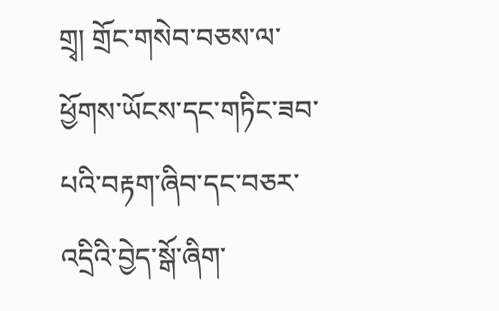གྲྭ། གྲོང་གསེབ་བཅས་ལ་ཕྱོགས་ཡོངས་དང་གཏིང་ཟབ་པའི་བརྟག་ཞིབ་དང་བཅར་འདྲིའི་བྱེད་སྒོ་ཞིག་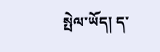སྤེལ་ཡོད། ད་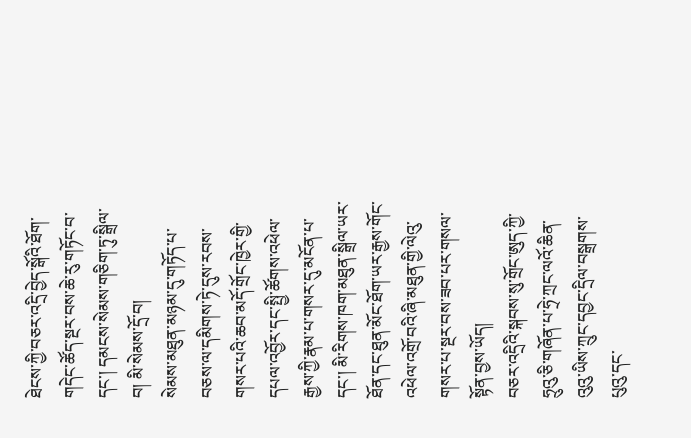ཐེངས་ཀྱི་བཅར་འདྲི་བྱེད་སྒོའི་ཐོག་གདེང་ཚོད་སྔར་བས་ཆེ་རུ་གཏོང་བ་དང་། དམངས་སེམས་གཅིག་ཏུ་སྒྲིལ་བ། མི་སེམས་དྲོ་བ།
སེམས་མཐུན་མཉམ་དུ་གཏོད་པ་བཅས་ལ་དམིགས་ཏེ་དུས་རབས་གསར་པའི་ཆབ་མདོ་གྲོང་ཁྱེར་གྱི་དཔལ་འབྱོར་དང་སྤྱི་ཚོགས་འཕེལ་རྒྱས་ཀྱི་རྣམ་པ་གསར་དུ་མངོན་པ་དང་། མི་རིགས་ཁག་མཐུན་སྒྲིལ་ཡར་ཐོན་དང་ཐུན་མོང་ཐོག་ཡར་རྒྱས་གོང་འཕེལ་འགྲོ་བའི་ཞི་མཐུན་གྱི་ལེའུ་གསར་པ་སྔར་བས་ཟབ་པར་གསལ་སྟོན་བྱས་ཡོད།
བཅར་འདྲིའི་སྐབས་སུ་གྲོང་ཨུད་ཀྱི་ཧྲུའུ་ཅི་གཞོན་པ་ཧྲེ་ཀྲང་ལའོ་ཆིན་འུའུ་ཡིས་ཀྲུང་དབྱང་དྲིལ་བསྒྲགས་པུའུ་དང་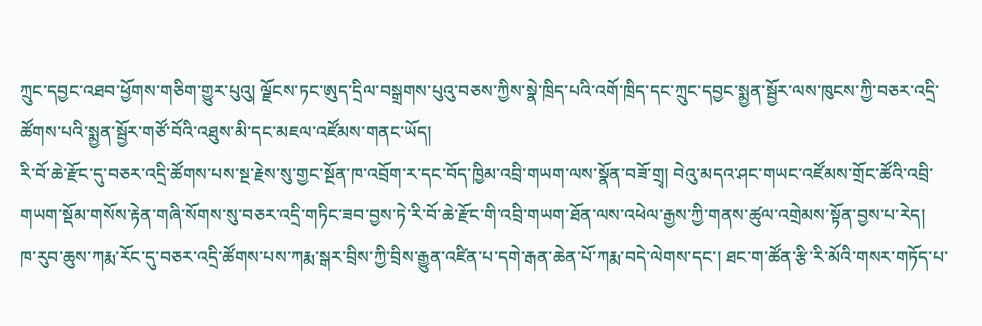ཀྲུང་དབྱང་འཐབ་ཕྱོགས་གཅིག་གྱུར་པུའུ། ལྗོངས་ཏང་ཨུད་དྲིལ་བསྒྲགས་པུའུ་བཅས་ཀྱིས་སྣེ་ཁྲིད་པའི་འགོ་ཁྲིད་དང་ཀྲུང་དབྱང་སྨྱན་སྦྱོར་ལས་ཁུངས་ཀྱི་བཅར་འདྲི་ཚོགས་པའི་སྨྱན་སྦྱོར་གཙོ་བོའི་འཐུས་མི་དང་མཇལ་འཛོམས་གནང་ཡོད།
རི་བོ་ཆེ་རྫོང་དུ་བཅར་འདྲི་ཚོགས་པས་སྔ་རྗེས་སུ་གྱང་སྔོན་ཁ་འབྲོག་ར་དང་བོད་ཁྱིམ་འབྲི་གཡག་ལས་སྣོན་བཟོ་གྲྭ། བེའུ་མདའ་ཤང་གཡང་འཛོམས་གྲོང་ཚོའི་འབྲི་གཡག་སྡོམ་གསོས་རྟེན་གཞི་སོགས་སུ་བཅར་འདྲི་གཏིང་ཟབ་བྱས་ཏེ་རི་བོ་ཆེ་རྫོང་གི་འབྲི་གཡག་ཐོན་ལས་འཕེལ་རྒྱས་ཀྱི་གནས་ཚུལ་འགྲེམས་སྟོན་བྱས་པ་རེད།
ཁ་རུབ་ཆུས་ཀརྨ་རོང་དུ་བཅར་འདྲི་ཚོགས་པས་ཀརྨ་སྒར་བྲིས་ཀྱི་བྲིས་རྒྱུན་འཛིན་པ་དགེ་རྒན་ཆེན་པོ་ཀརྨ་བདེ་ལེགས་དང་། ཐང་ག་ཚོན་རྩི་རི་མོའི་གསར་གཏོད་པ་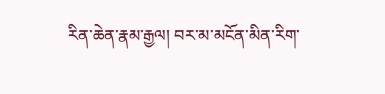རིན་ཆེན་རྣམ་རྒྱལ། བར་མ་མངོན་མིན་རིག་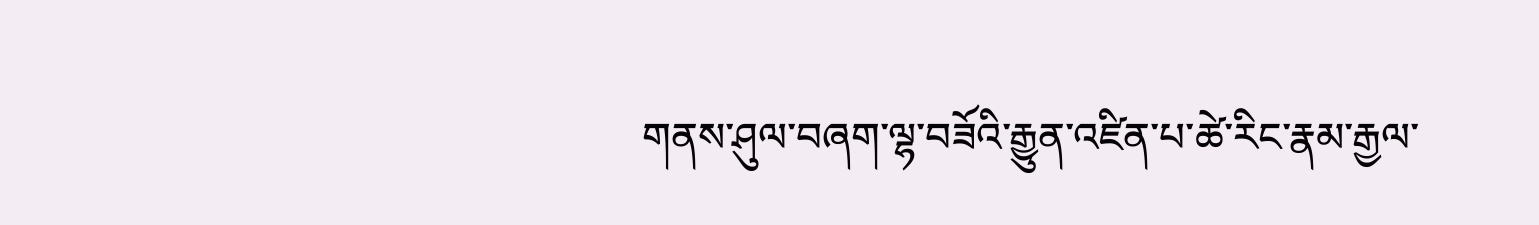གནས་ཤུལ་བཞག་ལྷ་བཟོའི་རྒྱུན་འཛིན་པ་ཚེ་རིང་རྣམ་རྒྱལ་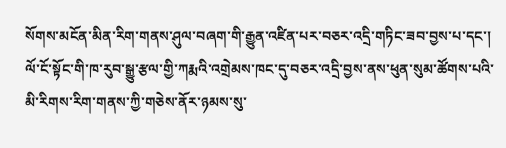སོགས་མངོན་མིན་རིག་གནས་ཤུལ་བཞག་གི་རྒྱུན་འཛིན་པར་བཅར་འདྲི་གཏིང་ཟབ་བྱས་པ་དང་། ལོ་ངོ་སྟོང་གི་ཁ་རུབ་སྒྱུ་རྩལ་གྱི་ཀརྨའི་འགྲེམས་ཁང་དུ་བཅར་འདྲི་བྱས་ནས་ཕུན་སུམ་ཚོགས་པའི་མི་རིགས་རིག་གནས་ཀྱི་གཅེས་ནོར་ཉམས་སུ་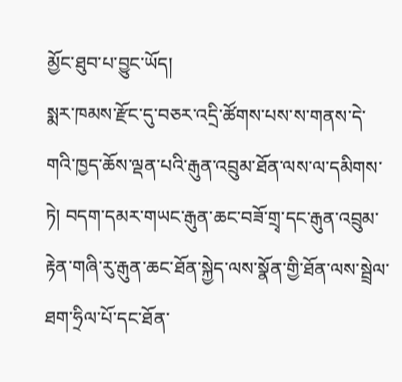མྱོང་ཐུབ་པ་བྱུང་ཡོད།
སྨར་ཁམས་རྫོང་དུ་བཅར་འདྲི་ཚོགས་པས་ས་གནས་དེ་གའི་ཁྱད་ཆོས་ལྡན་པའི་རྒུན་འབྲུམ་ཐོན་ལས་ལ་དམིགས་ཏེ། བདག་དམར་གཡང་རྒུན་ཆང་བཟོ་གྲྭ་དང་རྒུན་འབྲུམ་རྟེན་གཞི་རུ་རྒུན་ཆང་ཐོན་སྐྱེད་ལས་སྣོན་གྱི་ཐོན་ལས་སྦྲེལ་ཐག་ཧྲིལ་པོ་དང་ཐོན་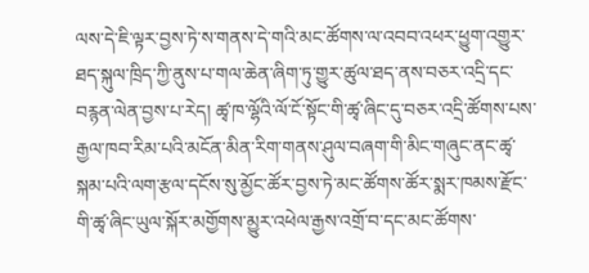ལས་དེ་ཇི་ལྟར་བྱས་ཏེ་ས་གནས་དེ་གའི་མང་ཚོགས་ལ་འབབ་འཕར་ཕྱུག་འགྱུར་ཐད་སྐུལ་ཁྲིད་ཀྱི་ནུས་པ་གལ་ཆེན་ཞིག་ཏུ་གྱུར་ཚུལ་ཐད་ནས་བཅར་འདྲི་དང་བརྙན་ལེན་བྱས་པ་རེད། ཚྭ་ཁ་ལྷོའི་ལོ་ངོ་སྟོང་གི་ཚྭ་ཞིང་དུ་བཅར་འདྲི་ཚོགས་པས་རྒྱལ་ཁབ་རིམ་པའི་མངོན་མིན་རིག་གནས་ཤུལ་བཞག་གི་མིང་གཞུང་ནང་ཚྭ་སྐམ་པའི་ལག་རྩལ་དངོས་སུ་མྱོང་ཚོར་བྱས་ཏེ་མང་ཚོགས་ཚོར་སྨར་ཁམས་རྫོང་གི་ཚྭ་ཞིང་ཡུལ་སྐོར་མགྱོགས་མྱུར་འཕེལ་རྒྱས་འགྲོ་བ་དང་མང་ཚོགས་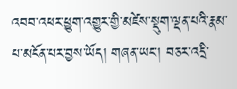འབབ་འཕར་ཕྱུག་འགྱུར་གྱི་མཛེས་སྡུག་ལྡན་པའི་རྣམ་པ་མངོན་པར་བྱས་ཡོད། གཞན་ཡང་། བཅར་འདྲི་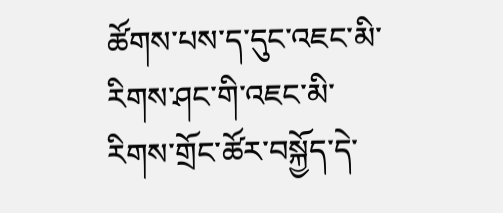ཚོགས་པས་ད་དུང་འཇང་མི་རིགས་ཤང་གི་འཇང་མི་རིགས་གྲོང་ཚོར་བསྐྱོད་དེ་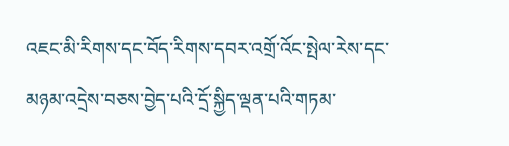འཇང་མི་རིགས་དང་བོད་རིགས་དབར་འགྲོ་འོང་སྤེལ་རེས་དང་མཉམ་འདྲེས་བཅས་བྱེད་པའི་དྲོ་སྐྱིད་ལྡན་པའི་གཏམ་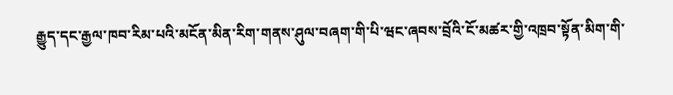རྒྱུད་དང་རྒྱལ་ཁབ་རིམ་པའི་མངོན་མིན་རིག་གནས་ཤུལ་བཞག་གི་པི་ཝང་ཞབས་བྲོའི་ངོ་མཚར་གྱི་འཁྲབ་སྟོན་མིག་གི་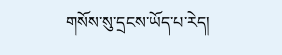གསོས་སུ་དྲངས་ཡོད་པ་རེད།